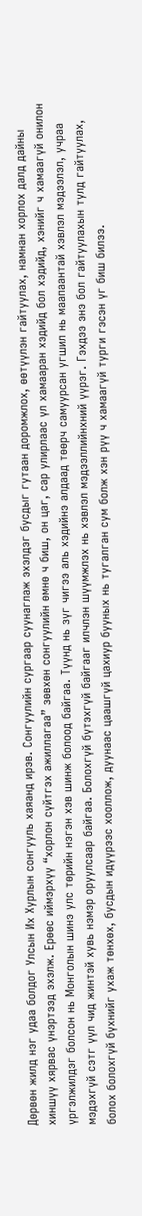Дөрвөн жилд нэг удаа болдог Улсын Их Хурлын сонгууль хаяанд ирэв. Сонгуулийн сургаар суунаглаж эхэлдэг бусдыг гутаан доромжлох, өөтүүлэн гайтуулах, намнан хорлох далд дайны хиншүү хярвас үнэртээд эхэлж. Ерөөс иймэрхүү “хорлон сүйтгэх ажиллагаа” зөвхөн сонгуулийн өмнө ч биш, он цаг, сар улирлаас үл хамааран хэдийд бол хэдийд, хэнийг ч хамаагүй онилон үргэлжилдэг болсон нь Монголын шинэ улс төрийн нэгэн хэв шинж болоод байгаа. Түүнд нь зүг чигээ аль хэдийнэ алдаад төөрч самуурсан угшил нь маапаантай хэвлэл мэдээлэл, учраа мэдэхгүй сэтг үүл чид жинтэй хувь нэмэр оруулсаар байгаа. Болохгүй бүтэхгүй байгааг илчлэн шүүмжлэх нь хэвлэл мэдээллийнхний үүрэг. Гэхдээ энэ бол гайтуулахын тулд гайтуулах, болох болохгүй бүхнийг ухаж төнхөх, бусдын идүүрээс хооллож, дуунаас цаашгүй цахиур бууных нь тугалган сум болж хэн рүү ч хамаагүй турги гэсэн үг биш билээ.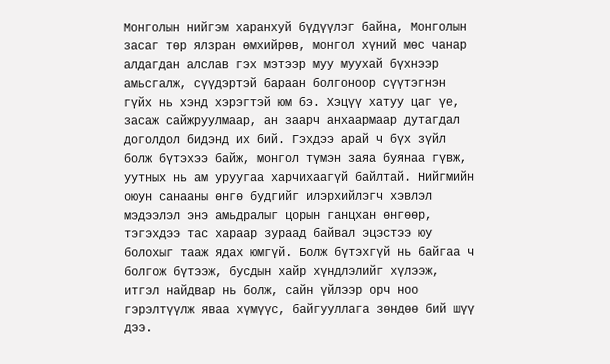Монголын нийгэм харанхуй бүдүүлэг байна, Монголын засаг төр ялзран өмхийрөв, монгол хүний мөс чанар алдагдан алслав гэх мэтээр муу муухай бүхнээр амьсгалж, сүүдэртэй бараан болгоноор сүүтэгнэн гүйх нь хэнд хэрэгтэй юм бэ. Хэцүү хатуу цаг үе, засаж сайжруулмаар, ан заарч анхаармаар дутагдал доголдол бидэнд их бий. Гэхдээ арай ч бүх зүйл болж бүтэхээ байж, монгол түмэн заяа буянаа гүвж, уутных нь ам уруугаа харчихаагүй байлтай. Нийгмийн оюун санааны өнгө будгийг илэрхийлэгч хэвлэл мэдээлэл энэ амьдралыг цорын ганцхан өнгөөр, тэгэхдээ тас хараар зураад байвал эцэстээ юу болохыг тааж ядах юмгүй. Болж бүтэхгүй нь байгаа ч болгож бүтээж, бусдын хайр хүндлэлийг хүлээж, итгэл найдвар нь болж, сайн үйлээр орч ноо гэрэлтүүлж яваа хүмүүс, байгууллага зөндөө бий шүү дээ.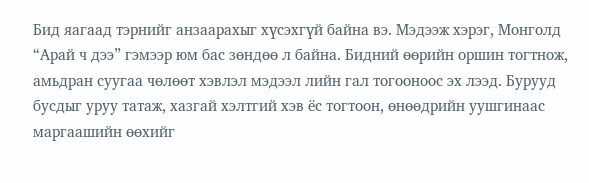Бид яагаад тэрнийг анзаарахыг хүсэхгүй байна вэ. Мэдээж хэрэг, Монголд “Арай ч дээ” гэмээр юм бас зөндөө л байна. Бидний өөрийн оршин тогтнож, амьдран суугаа чөлөөт хэвлэл мэдээл лийн гал тогооноос эх лээд. Бурууд бусдыг уруу татаж, хазгай хэлтгий хэв ёс тогтоон, өнөөдрийн уушгинаас маргаашийн өөхийг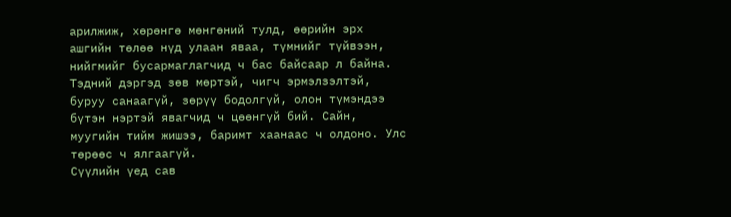арилжиж, хөрөнгө мөнгөний тулд, өөрийн эрх ашгийн төлөө нүд улаан яваа, түмнийг түйвээн, нийгмийг бусармаглагчид ч бас байсаар л байна. Тэдний дэргэд зөв мөртэй, чигч эрмэлзэлтэй, буруу санаагүй, зөрүү бодолгүй, олон түмэндээ бүтэн нэртэй явагчид ч цөөнгүй бий. Сайн, муугийн тийм жишээ, баримт хаанаас ч олдоно. Улс төрөөс ч ялгаагүй.
Сүүлийн үед сав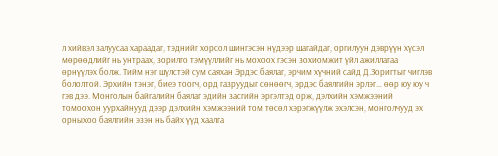л хийвэл залуусаа хараадаг, тэднийг хорсол шингэсэн нүдээр шагайдаг, оргилуун дэврүүн хүсэл мөрөөдлийг нь унтраах, зорилго тэмүүллийг нь мохоох гэсэн зохиомжит үйл ажиллагаа өрнүүлэх болж. Тийм нэг шүлстэй сум саяхан Эрдэс баялаг, эрчим хүчний сайд Д.Зоригтыг чиглэв бололтой. Эрхийн тэнэг, биеэ тоогч, орд газруудыг сөнөөгч, эрдэс баялгийн эрлэг… өөр юу юу ч гэв дээ. Монголын байгалийн баялаг эдийн засгийн эргэлтэд орж, дэлхийн хэмжээний томоохон уурхайнууд дээр дэлхийн хэмжээний том төсөл хэрэгжүүлж эхэлсэн, монголчууд эх орныхоо баялгийн эзэн нь байх үүд хаалга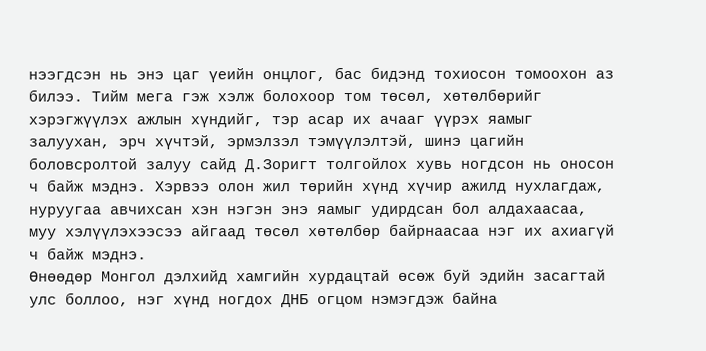нээгдсэн нь энэ цаг үеийн онцлог, бас бидэнд тохиосон томоохон аз билээ. Тийм мега гэж хэлж болохоор том төсөл, хөтөлбөрийг хэрэгжүүлэх ажлын хүндийг, тэр асар их ачааг үүрэх яамыг залуухан, эрч хүчтэй, эрмэлзэл тэмүүлэлтэй, шинэ цагийн боловсролтой залуу сайд Д.Зоригт толгойлох хувь ногдсон нь оносон ч байж мэднэ. Хэрвээ олон жил төрийн хүнд хүчир ажилд нухлагдаж, нуруугаа авчихсан хэн нэгэн энэ яамыг удирдсан бол алдахаасаа, муу хэлүүлэхээсээ айгаад төсөл хөтөлбөр байрнаасаа нэг их ахиагүй ч байж мэднэ.
Өнөөдөр Монгол дэлхийд хамгийн хурдацтай өсөж буй эдийн засагтай улс боллоо, нэг хүнд ногдох ДНБ огцом нэмэгдэж байна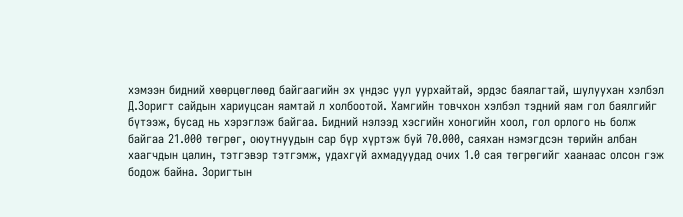хэмээн бидний хөөрцөглөөд байгаагийн эх үндэс уул уурхайтай, эрдэс баялагтай, шулуухан хэлбэл Д.Зоригт сайдын хариуцсан яамтай л холбоотой. Хамгийн товчхон хэлбэл тэдний яам гол баялгийг бүтээж, бусад нь хэрэглэж байгаа. Бидний нэлээд хэсгийн хоногийн хоол, гол орлого нь болж байгаа 21.000 төгрөг, оюутнуудын сар бүр хүртэж буй 70.000, саяхан нэмэгдсэн төрийн албан хаагчдын цалин, тэтгэвэр тэтгэмж, удахгүй ахмадуудад очих 1.0 сая төгрөгийг хаанаас олсон гэж бодож байна. Зоригтын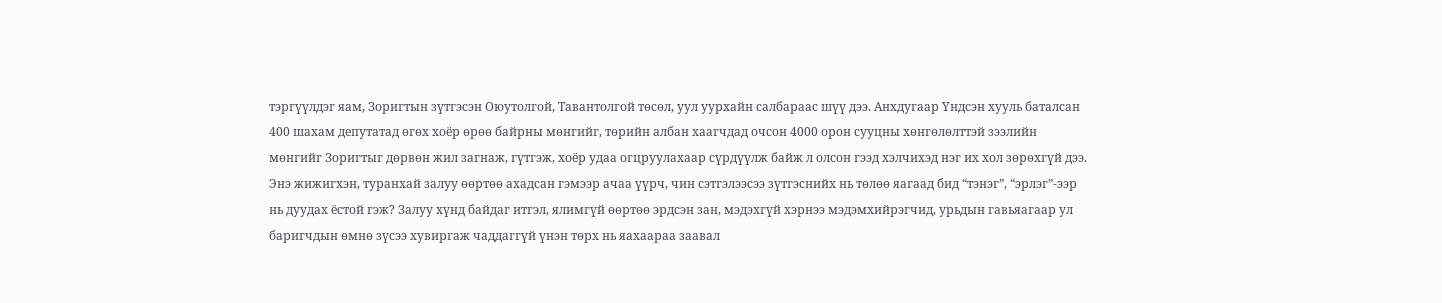тэргүүлдэг яам, Зоригтын зүтгэсэн Оюутолгой, Тавантолгой төсөл, уул уурхайн салбараас шүү дээ. Анхдугаар Үндсэн хууль баталсан 400 шахам депутатад өгөх хоёр өрөө байрны мөнгийг, төрийн албан хаагчдад очсон 4000 орон сууцны хөнгөлөлттэй зээлийн мөнгийг Зоригтыг дөрвөн жил загнаж, гүтгэж, хоёр удаа огцруулахаар сүрдүүлж байж л олсон гээд хэлчихэд нэг их хол зөрөхгүй дээ. Энэ жижигхэн, туранхай залуу өөртөө ахадсан гэмээр ачаа үүрч, чин сэтгэлээсээ зүтгэснийх нь төлөө яагаад бид “тэнэг”, “эрлэг”-ээр нь дуудах ёстой гэж? Залуу хүнд байдаг итгэл, ялимгүй өөртөө эрдсэн зан, мэдэхгүй хэрнээ мэдэмхийрэгчид, урьдын гавьяагаар ул баригчдын өмнө зүсээ хувиргаж чаддаггүй үнэн төрх нь яахаараа заавал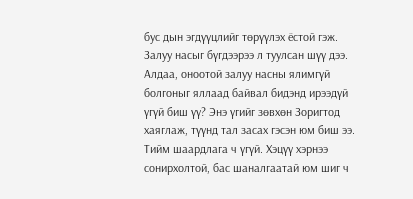бус дын эгдүүцлийг төрүүлэх ёстой гэж. Залуу насыг бүгдээрээ л туулсан шүү дээ. Алдаа, оноотой залуу насны ялимгүй болгоныг яллаад байвал бидэнд ирээдүй үгүй биш үү? Энэ үгийг зөвхөн Зоригтод хаяглаж, түүнд тал засах гэсэн юм биш ээ. Тийм шаардлага ч үгүй. Хэцүү хэрнээ сонирхолтой, бас шаналгаатай юм шиг ч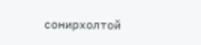сонирхолтой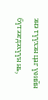энэ түүхэн цаг үеийн бүтээгдэхүүн нь,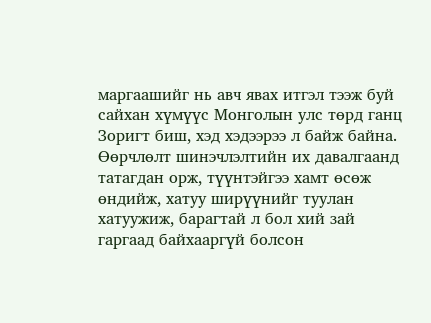маргаашийг нь авч явах итгэл тээж буй сайхан хүмүүс Монголын улс төрд ганц Зоригт биш, хэд хэдээрээ л байж байна.
Өөрчлөлт шинэчлэлтийн их давалгаанд татагдан орж, түүнтэйгээ хамт өсөж өндийж, хатуу ширүүнийг туулан хатуужиж, барагтай л бол хий зай гаргаад байхааргүй болсон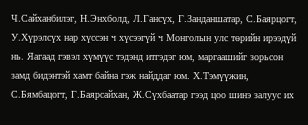Ч.Сайханбилэг, Н.Энхболд, Л.Гансүх, Г.Занданшатар, С.Баярцогт, У.Хүрэлсүх нар хүссэн ч хүсээгүй ч Монголын улс төрийн ирээдүй нь. Яагаад гэвэл хүмүүс тэдэнд итгэдэг юм, маргаашийг зорьсон замд бидэнтэй хамт байна гэж найддаг юм. Х.Тэмүүжин, С.Бямбацогт, Г.Баярсайхан, Ж.Сүхбаатар гээд цоо шинэ залуус их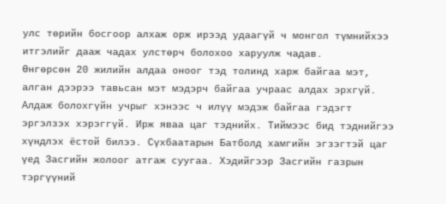улс төрийн босгоор алхаж орж ирээд удаагүй ч монгол түмнийхээ итгэлийг дааж чадах улстөрч болохоо харуулж чадав.
Өнгөрсөн 20 жилийн алдаа оноог тэд толинд харж байгаа мэт, алган дээрээ тавьсан мэт мэдэрч байгаа учраас алдах эрхгүй. Алдаж болохгүйн учрыг хэнээс ч илүү мэдэж байгаа гэдэгт эргэлзэх хэрэггүй. Ирж яваа цаг тэднийх. Тиймээс бид тэднийгээ хүндлэх ёстой билээ. Сүхбаатарын Батболд хамгийн эгзэгтэй цаг үед Засгийн жолоог атгаж суугаа. Хэдийгээр Засгийн газрын тэргүүний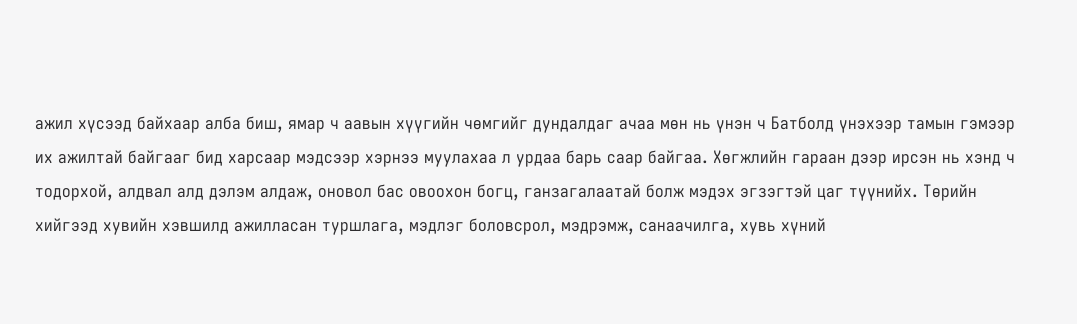ажил хүсээд байхаар алба биш, ямар ч аавын хүүгийн чөмгийг дундалдаг ачаа мөн нь үнэн ч Батболд үнэхээр тамын гэмээр их ажилтай байгааг бид харсаар мэдсээр хэрнээ муулахаа л урдаа барь саар байгаа. Хөгжлийн гараан дээр ирсэн нь хэнд ч тодорхой, алдвал алд дэлэм алдаж, оновол бас овоохон богц, ганзагалаатай болж мэдэх эгзэгтэй цаг түүнийх. Төрийн хийгээд хувийн хэвшилд ажилласан туршлага, мэдлэг боловсрол, мэдрэмж, санаачилга, хувь хүний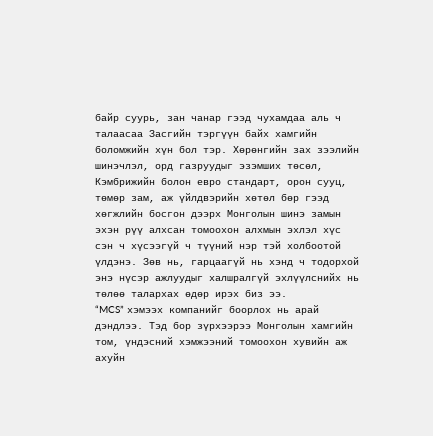байр суурь, зан чанар гээд чухамдаа аль ч талаасаа Засгийн тэргүүн байх хамгийн боломжийн хүн бол тэр. Хөрөнгийн зах зээлийн шинэчлэл, орд газруудыг эзэмших төсөл, Кэмбрижийн болон евро стандарт, орон сууц, төмөр зам, аж үйлдвэрийн хөтөл бөр гээд хөгжлийн босгон дээрх Монголын шинэ замын эхэн рүү алхсан томоохон алхмын эхлэл хүс сэн ч хүсээгүй ч түүний нэр тэй холбоотой үлдэнэ. Зөв нь, гарцаагүй нь хэнд ч тодорхой энэ нүсэр ажлуудыг халшралгүй эхлүүлснийх нь төлөө талархах өдөр ирэх биз ээ.
“MCS” хэмээх компанийг боорлох нь арай дэндлээ. Тэд бор зүрхээрээ Монголын хамгийн том, үндэсний хэмжээний томоохон хувийн аж ахуйн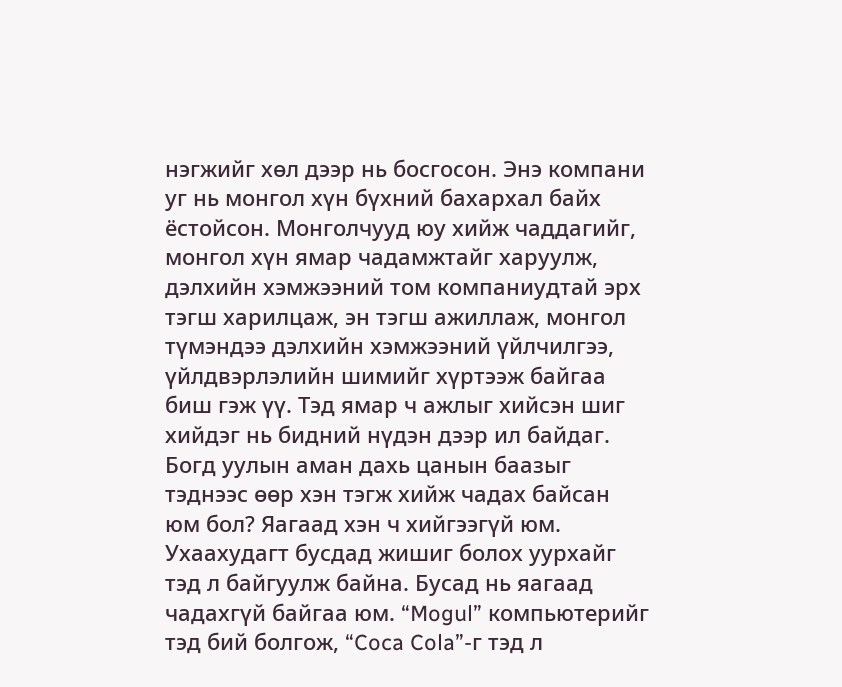нэгжийг хөл дээр нь босгосон. Энэ компани уг нь монгол хүн бүхний бахархал байх ёстойсон. Монголчууд юу хийж чаддагийг, монгол хүн ямар чадамжтайг харуулж, дэлхийн хэмжээний том компаниудтай эрх тэгш харилцаж, эн тэгш ажиллаж, монгол түмэндээ дэлхийн хэмжээний үйлчилгээ, үйлдвэрлэлийн шимийг хүртээж байгаа биш гэж үү. Тэд ямар ч ажлыг хийсэн шиг хийдэг нь бидний нүдэн дээр ил байдаг. Богд уулын аман дахь цанын баазыг тэднээс өөр хэн тэгж хийж чадах байсан юм бол? Яагаад хэн ч хийгээгүй юм. Ухаахудагт бусдад жишиг болох уурхайг тэд л байгуулж байна. Бусад нь яагаад чадахгүй байгаа юм. “Mogul” компьютерийг тэд бий болгож, “Coca Cola”-г тэд л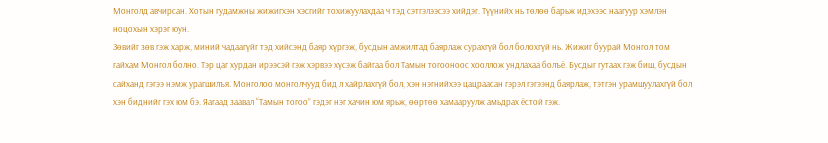Монголд авчирсан. Хотын гудамжны жижигхэн хэсгийг тохижуулахдаа ч тэд сэтгэлээсээ хийдэг. Түүнийх нь төлөө барьж идэхээс наагуур хэмлэн ноцохын хэрэг юун.
Зөвийг зөв гэж харж, миний чадаагүйг тэд хийсэнд баяр хүргэж, бусдын амжилтад баярлаж сурахгүй бол болохгүй нь. Жижиг буурай Монгол том гайхам Монгол болно. Тэр цаг хурдан ирээсэй гэж хэрвээ хүсэж байгаа бол Тамын тогооноос хооллож ундлахаа болъё. Бусдыг гутаах гэж биш, бусдын сайханд гэгээ нэмж урагшилъя. Монголоо монголчууд бид л хайрлахгүй бол, хэн нэгнийхээ цацраасан гэрэл гэгээнд баярлаж, тэтгэн урамшуулахгүй бол хэн биднийг гэх юм бэ. Яагаад заавал “Тамын тогоо” гэдэг нэг хачин юм ярьж, өөртөө хамааруулж амьдрах ёстой гэж.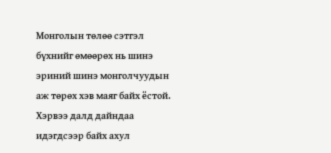Монголын төлөө сэтгэл бүхнийг өмөөрөх нь шинэ эриний шинэ монголчуудын аж төрөх хэв маяг байх ёстой. Хэрвээ далд дайндаа идэгдсээр байх ахул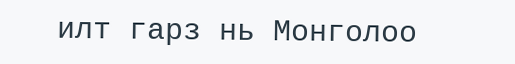илт гарз нь Монголоо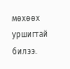мөхөөх уршигтай билээ.